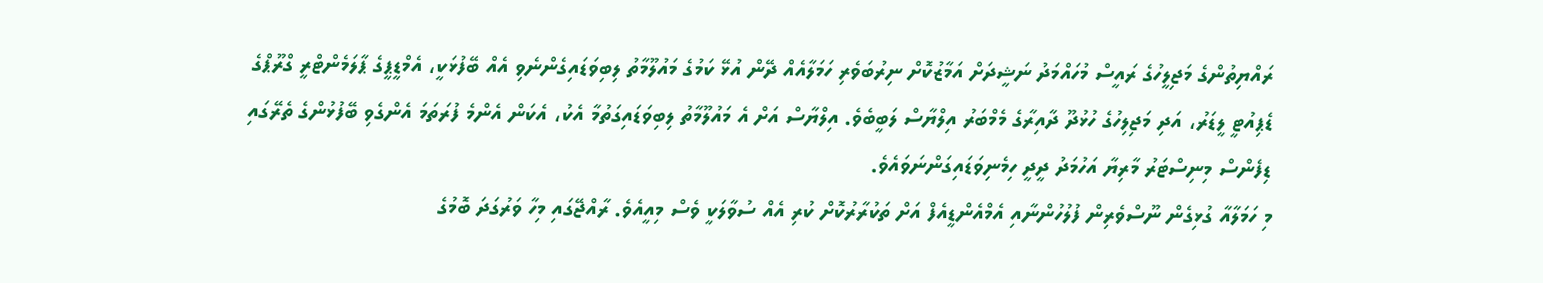ރައްޔިތުންގެ މަޖިލީހުގެ ރައީސް މުހައްމަދު ނަޝީދަށް އަމާޒުކޮށް ނިރުބަވެރި ހަމަލާއެއް ދޭން އުޅޭ ކަމުގެ މައުލޫމާތު ލިބިވަޑައިގެންނެވި އެއް ބޭފުޅަކީ، އެމްޑީޕީގެ ޕާލަމެންޓްރީ ގްރޫޕްގެ ޑެޕިއުޓީ ލީޑަރު، އަދި މަޖިލިހުގެ ހުޅުދޫ ދާއިރާގެ މެމްބަރު އިލްޔާސް ލަބީބެވެ. އިލްޔާސް އަށް އެ މައުލޫމާތު ލިބިވަޑައިގަތުމާ އެކު، އެކަން އެންމެ ފުރަތަމަ އެންގެވި ބޭފުޅުންގެ ތެރޭގައި ޑިފެންސް މިނިސްޓަރު މާރިޔާ އަހުމަދު ދީދީ ހިމެނިވަޑައިގަންނަވައެވެ.
މި ހަމަލާއާ ގުޅިގެން ނޫސްވެރިން ފުލުހުންނާއި އެމްއެންޑީއެފް އަށް ތަކުރާރުކޮށް ކުރި އެއް ސުވާލަކީ ވެސް މިއީއެވެ. ރާއްޖޭގައި މިހާ ވަރުގަދަ ބޮމުގެ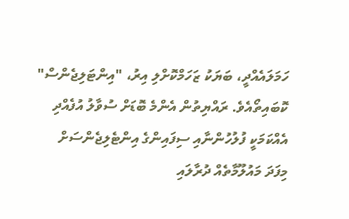ހަމަލައެއްދީ، ބަޔަކު ޒަހަމްކޮށްލި އިރު، "އިންޓަލިޖެންސް" ކޮބައިތޯއެވެ. ރައްޔިތުން އެންމެ ބޮޑަށް ސުވާލު އުފެއްދި އެއްކަމަކީ ފުލުހުންނާއި ސިފައިންގެ އިންޓެލިޖެންސަށް މިފަދަ މައުލޫމާތެއް ދުރާލައި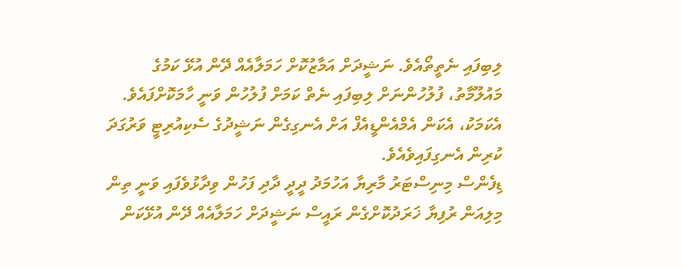ލިބިފައި ނެތީތޯއެވެ. ނަޝީދަށް އަމާޒުކޮށް ހަމަލާއެއް ދޭން އުޅޭ ކަމުގެ މައުލޫމާތު، ފުލުހުންނަށް ލިބިފައި ނެތް ކަމަށް ފުލުހުން ވަނީ ހާމަކޮށްފައެވެ. އެކަމަކު، އެކަން އެމްއެންޑީއެފް އަށް އެނގިގެން ނަޝީދުގެ ސެކިއުރިޓީ ވަރުގަދަ ކުރިން އެނގިފައިވެއެވެ.
ޑިފެންސް މިނިސްޓަރު މާރިޔާ އަހުމަދު ދީދީ ދާދި ފަހުން ވިދާޅުވެފައި ވަނީ ތިން މިލިއަން ރުފިޔާ ޚަރަދުކޮށްގެން ރައީސް ނަޝީދަށް ހަމަލާއެއް ދޭން އުޅޭކަން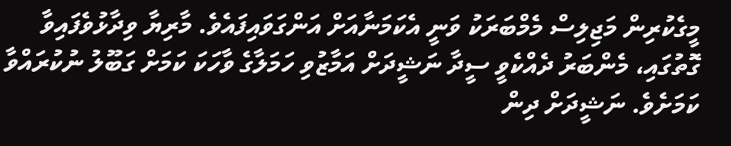މީގެކުރިން މަޖިލިސް މެމްބަރަކު ވަނީ އެކަމަނާއަށް އަންގަވައިފައެވެ. މާރިޔާ ވިދާޅުވެފައިވާ ގޮތުގައި، މެންބަރު ދެއްކެވީ ސީދާ ނަޝީދަށް އަމާޒުވި ހަމަލާގެ ވާހަކަ ކަމަށް ގަބޫލު ނުކުރައްވާ ކަމަށެވެ. ނަޝީދަށް ދިން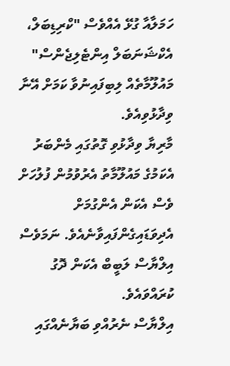ހަމަލާއާ ގުޅޭ އެއްވެސް "ކްރިޑިބަލް، އެކްޝަނަބަލް އިންޓެލިޖެންސް" މައުލޫމާތެއް ލިބިފައިނުވާ ކަމަށް އޭނާ ވިދާޅުވިއެވެ.
މާރިޔާ ވިދާޅުވި ގޮތުގައި މެންބަރު އެކަމުގެ މައުލޫމާތު އެރުވުމުން ފުލުހަށް ވެސް އެކަން އެންގުމަށް އެދިވަޑައިގެންފައިވާނެއެވެ. ނަމަވެސް އިލްޔާސް ލަބީބް އެކަން ދޮގު ކުރައްވައެވެ.
އިލްޔާސް ނެރުއްވި ބަޔާނެއްގައި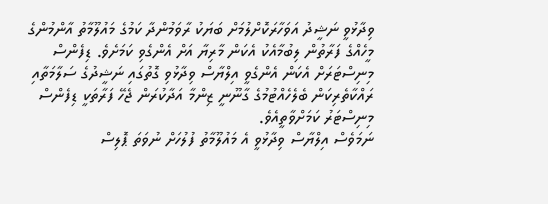ވިދާޅުވީ ނަޝީދު އަވަހާރަކޮށްލުމަށް ބަޔަކު ރާވަމުންދާ ކަމުގެ މައުލޫމާތު އާންމުންގެ މީހެއްގެ ފަރާތުން ލިބުމާއެކު އެކަން މާރިޔާ އަށް އެންގެވި ކަމަށެވެ. ޑިފެންސް މިނިސްޓަރަށް އެކަން އެންގެވީ އިލްޔާސް ވިދާޅުވި ގޮތުގައި ނަޝީދުގެ ސަލާމަތާއި ރައްކާތެރިކަން ބެލެހެއްޓުމުގެ ގާނޫނީ ޒިންމާ އަދާކުރަން ޖެހޭ ފަރާތަކީ ޑިފެންސް މިނިސްޓަރު ކަމަށްވާތީއެވެ.
ނަމަވެސް އިލްޔާސް ވިދާޅުވީ އެ މައުލޫމާތު ފުލުހަށް ނުވަތަ ޕޮލިސް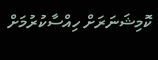ކޮމިޝަނަރަށް ހިއްސާކުރުމަށް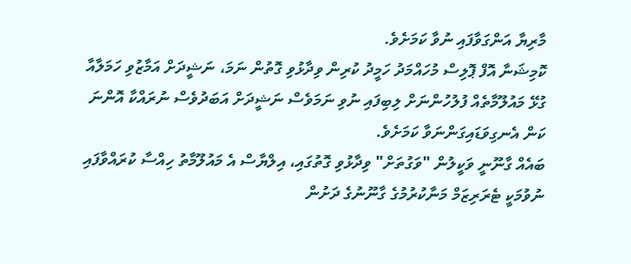މާރިޔާ އަންގަވާފައި ނުވާ ކަމަށެވެ.
ކޮމިޝަނާ އޮފް ޕޮލިސް މުހައްމަދު ހަމީދު ކުރިން ވިދާޅުވި ގޮތުން ނަމަ، ނަޝީދަށް އަމާޒުވި ހަމަލާއާ ގުޅޭ މައުލޫމާތެއް ފުލުހުންނަށް ލިބިފައި ނުވި ނަމަވެސް ނަޝީދަށް އަބަދުވެސް ނުރައްކާ އޮންނަ ކަން އެނގިވަޑައިގަންނަވާ ކަމަށެވެ.
ބައެއް ގާނޫނީ ވަކީލުން "ވަގުތަށް" ވިދާޅުވި ގޮތުގައި، އިލްޔާސް އެ މައުލޫމާތު ހިއްސާ ކުރައްވާފައި ނުވުމަކީ ޓެރަރިޒަމް މަނާކުރުމުގެ ގާނޫނުގެ ދަށުން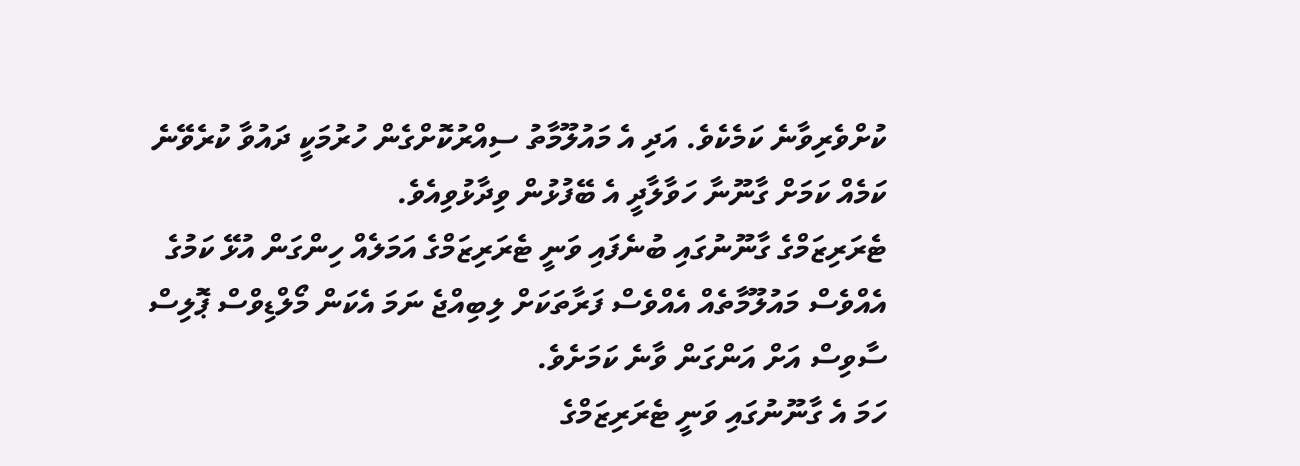ކުށްވެރިވާނެ ކަމެކެވެ. އަދި އެ މައުލޫމާތު ސިއްރުކޮށްގެން ހުރުމަކީ ދައުވާ ކުރެވޭނެ ކަމެއް ކަމަށް ގާނޫނާ ހަވާލާދީ އެ ބޭފުޅުން ވިދާޅުވިއެވެ.
ޓެރަރިޒަމްގެ ގާނޫނުގައި ބުނެފައި ވަނީ ޓެރަރިޒަމްގެ އަމަލެއް ހިންގަން އުޅޭ ކަމުގެ އެއްވެސް މައުލޫމާތެއް އެއްވެސް ފަރާތަކަށް ލިބިއްޖެ ނަމަ އެކަން މޯލްޑިވްސް ޕޮލިސް ސާވިސް އަށް އަންގަން ވާނެ ކަމަށެވެ.
ހަމަ އެ ގާނޫނުގައި ވަނީ ޓެރަރިޒަމްގެ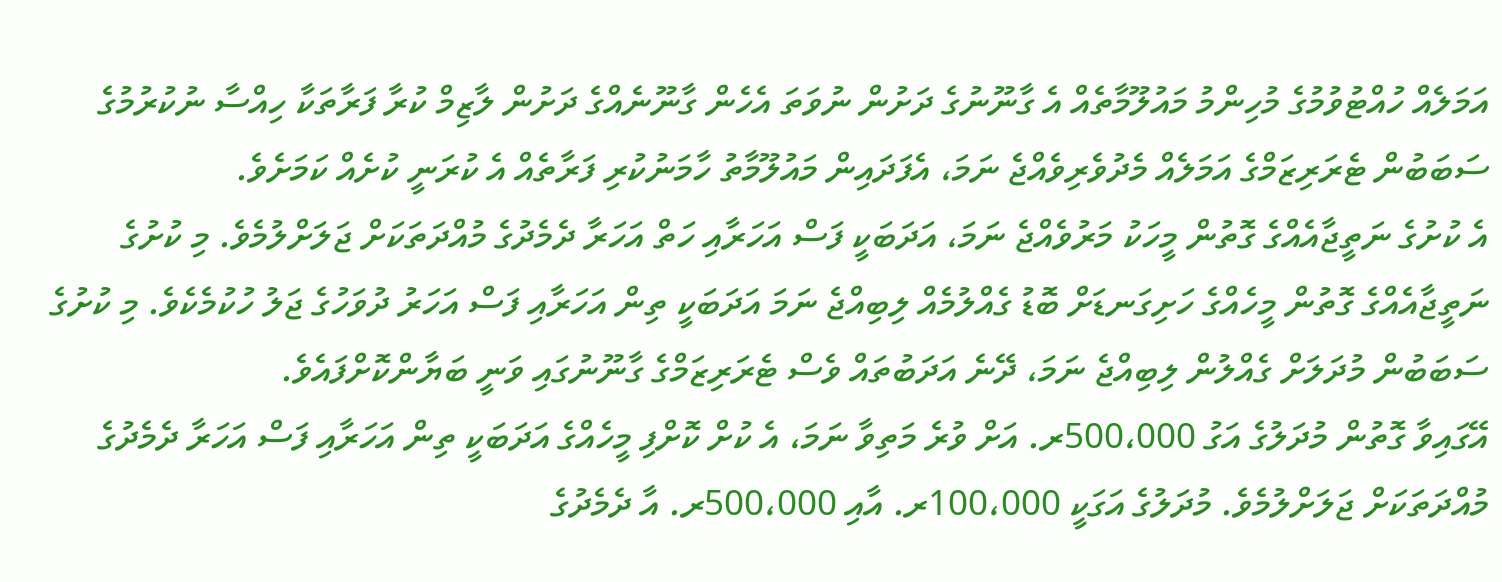އަމަލެއް ހުއްޓުވުމުގެ މުހިންމު މައުލޫމާތެއް އެ ގާނޫނުގެ ދަށުން ނުވަތަ އެހެން ގާނޫނެއްގެ ދަށުން ލާޒިމް ކުރާ ފަރާތަކާ ހިއްސާ ނުކުރުމުގެ ސަބަބުން ޓެރަރިޒަމްގެ އަމަލެއް މެދުވެރިވެއްޖެ ނަމަ، އެފަދައިން މައުލޫމާތު ހާމަނުކުރި ފަރާތެއް އެ ކުރަނީ ކުށެއް ކަމަށެވެ.
އެ ކުށުގެ ނަތީޖާއެއްގެ ގޮތުން މީހަކު މަރުވެއްޖެ ނަމަ، އަދަބަކީ ފަސް އަހަރާއި ހަތް އަހަރާ ދެމެދުގެ މުއްދަތަކަށް ޖަލަށްލުމެވެ. މި ކުށުގެ ނަތީޖާއެއްގެ ގޮތުން މީހެއްގެ ހަށިގަނޑަށް ބޮޑު ގެއްލުމެއް ލިބިއްޖެ ނަމަ އަދަބަކީ ތިން އަހަރާއި ފަސް އަހަރު ދުވަހުގެ ޖަލު ހުކުމެކެވެ. މި ކުށުގެ ސަބަބުން މުދަލަށް ގެއްލުން ލިބިއްޖެ ނަމަ، ދޭނެ އަދަބުތައް ވެސް ޓެރަރިޒަމްގެ ގާނޫނުގައި ވަނީ ބަޔާންކޮށްފައެވެ.
އޭގައިވާ ގޮތުން މުދަލުގެ އަގު 500،000ރ. އަށް ވުރެ މަތިވާ ނަމަ، އެ ކުށް ކޮށްފި މީހެއްގެ އަދަބަކީ ތިން އަހަރާއި ފަސް އަހަރާ ދެމެދުގެ މުއްދަތަކަށް ޖަލަށްލުމެވެ. މުދަލުގެ އަގަކީ 100،000ރ. އާއި 500،000ރ. އާ ދެމެދުގެ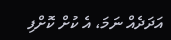އަދަދެއް ނަމަ، އެ ކުށް ކޮށްފި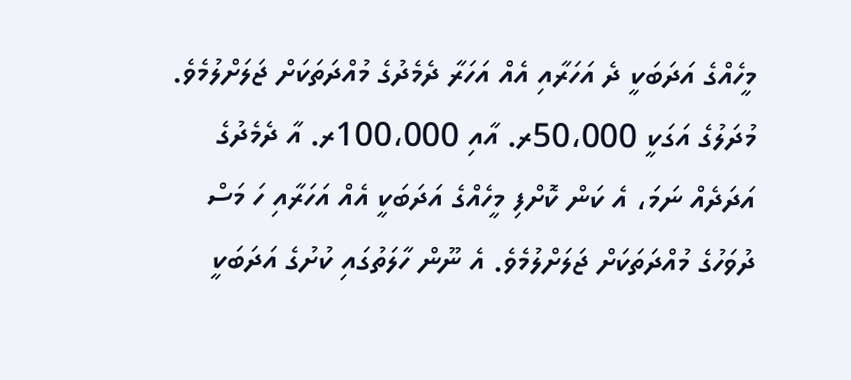މީހެއްގެ އަދަބަކީ ދެ އަހަރާއި އެއް އަހަރާ ދެމެދުގެ މުއްދަތަކަށް ޖަލަށްލުމެވެ. މުދަލުގެ އަގަކީ 50،000ރ. އާއި 100،000ރ. އާ ދެމެދުގެ އަދަދެއް ނަމަ، އެ ކަން ކޮށްފި މީހެއްގެ އަދަބަކީ އެއް އަހަރާއި ހަ މަސް ދުވަހުގެ މުއްދަތަކަށް ޖަލަށްލުމެވެ. އެ ނޫން ހާލަތުގައި ކުށުގެ އަދަބަކީ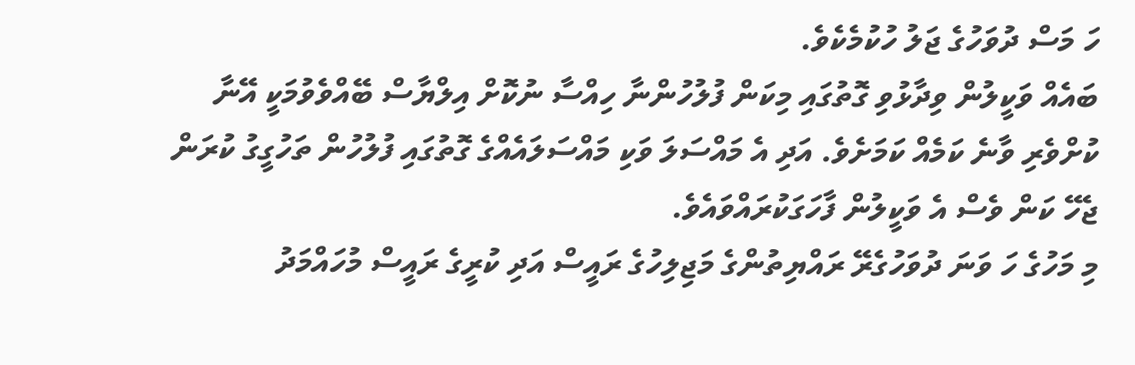ހަ މަސް ދުވަހުގެ ޖަލު ހުކުމެކެވެ.
ބައެއް ވަކީލުން ވިދާޅުވި ގޮތުގައި މިކަން ފުލުހުންނާ ހިއްސާ ނުކޮށް އިލްޔާސް ބޭއްވެވުމަކީ އޭނާ ކުށްވެރި ވާނެ ކަމެއް ކަމަށެވެ. އަދި އެ މައްސަލަ ވަކި މައްސަލައެއްގެ ގޮތުގައި ފުލުހުން ތަހުގީގު ކުރަން ޖެހޭ ކަން ވެސް އެ ވަކީލުން ފާހަގަކުރައްވައެވެ.
މި މަހުގެ ހަ ވަނަ ދުވަހުގެރޭ ރައްޔިތުންގެ މަޖިލިހުގެ ރައީސް އަދި ކުރީގެ ރައީސް މުހައްމަދު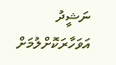ނަޝީދު އަވަހާރަކޮށްލުމަށް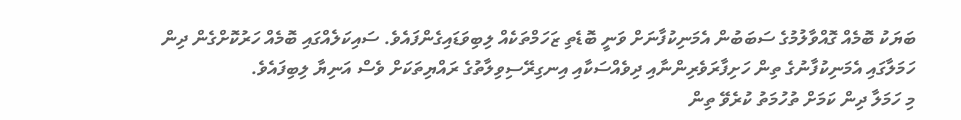ބަޔަކު ބޮމެއް ގޮއްވާލުމުގެ ސަބަބުން އެމަނިކުފާނަށް ވަނީ ބޮޑެތި ޒަހަމްތަކެއް ލިބިވަޑައިގެންފައެވެ. ސައިކަލެއްގައި ބޮމެއް ހަރުކޮށްގެން ދިން ހަމަލާގައި އެމަނިކުފާނުގެ ތިން ހަށިފާރަވެރިންނާއި ދިވެއްސަކާއި އިނގިރޭސިވިލާތުގެ ރައްޔިތަކަށް ވެސް އަނިޔާ ލިބިފައެވެ.
މި ހަމަލާ ދިން ކަމަށް ތުހުމަތު ކުރެވޭ ތިން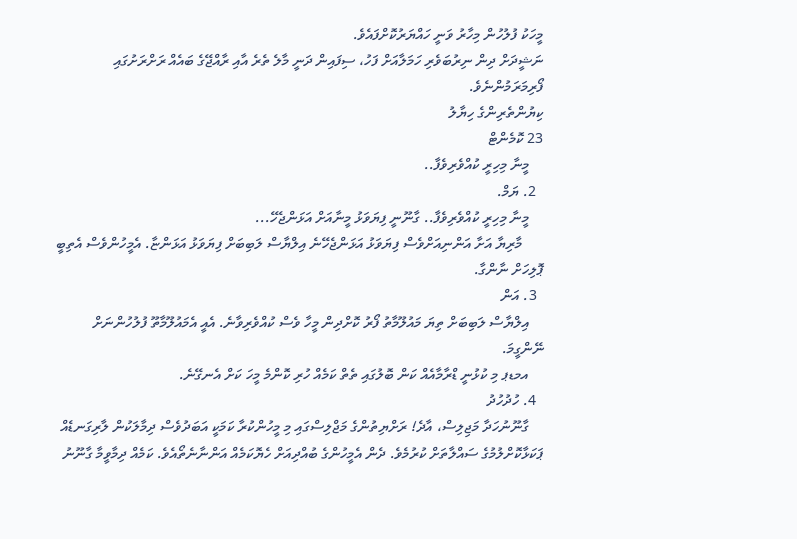މީހަކު ފުލުހުން މިހާރު ވަނީ ހައްޔަރުކޮށްފައެވެ.
ނަޝީދަށް ދިން ނިރުބަވެރި ހަމަލާއަށް ފަހު، ސިފައިން ދަނީ މާލެ ތެރެ އާއި ރާއްޖޭގެ ބައެއް ރަށްރަށުގައި ފޯރިމަރަމުންނެވެ.
ކިޔުންތެރިންގެ ހިޔާލު
23 ކޮމެންޓް
    މީނާ މިހިރީ ކުއްވެރިވެފާ..
  2. ޔަމް.
    މީނާ މިހިރީ ކުއްވެރިވެފާ.. ގާނޫނީ ފިޔަވަޅު މީނާއަށް އަޅަންޖެހޭ...
      މާރިޔާ އަށާ އަންނިއަށްވެސް ފިޔަވަޅު އަޅަންޖެހޭނެ އިލްޔާސް ލަބިބަށް ފިޔަވަޅު އަޅަންޏާ. އެމީހުންވެސް އެތިބީ ޕޮލިހަށް ނާންގާ.
  3. އަން
    އިލްޔާސް ލަބިބަށް ތިޔަ މައުލޫމާތު ފޯރު ކޮށްދިން މީހާ ވެސް ކުއްވެރިވާނެ. އެއީ އެމައުލޫމާތޫ ފުލުހުންނަށް ނޭންގީމަ.
    އމޑޕ މި ކުޅުނީ ޑްރާމާއެއް ކަން ބޮލުގައި ތެތް ކަމެއް ހުރި ކޮންމެ މީހަ ކަށް އެނގޭނެ.
  4. ހުދުހުދު
    ގާނޫނުހަދާ މަޖިލިސް، އާދެ! ރަށްޔިތުންގެ މަޖްލިސްގައި މި މީހުންކުރާ ކަމަކީ އަބަދުވެސް ދިމާލަކުން ލާރިގަނޑެއް ޕަކަޅާކޮށްލުމުގެ ސައްލާތަށް ކުރުމެވެ. ދެން އެމީހުންގެ ބުއްދިއަށް ހެޔޮކަމެއް އަންނާނެތޯއެވެ. ކަމެއް ދިމާވީމާ ގާނޫނު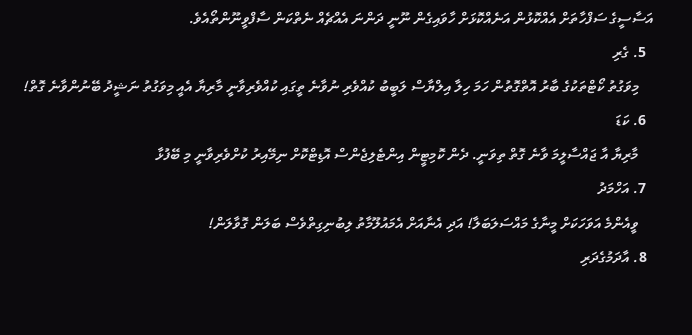އަސާސީގެ ސަފްހާތަށް އެއްކޮޅުން އަނެއްކޮޅަށް ހާވައިގެން ނޫނީ ދަންނަ އެއްޗެއް ނެތްކަން ސާފްވީނޫންތޯއެވެ.
  5. ގެރި
    މިވަގުތު ކޯޓްތަކުގެ ބާރު އޮތްގޮތުން ހަމަ ހިލާ އިލްޔާސް ލަބީބު ކުއްވެރި ނުވާނެ ތީގައި ކުއްވެރިވާނީ މާރިޔާ އެއީ މިވަގުތު ނަޝީދު ބޭނުންވާނެ ގޮތް!
  6. ކަޑަ
    މާރިޔާ އާ ޖައްސާލީމަ ވާނެ ގޮތް ތިވަނީ. ދެން ކޮމިޓީން އިންޓެލިޖެންސް އޮޑިޓްކޮށް ނިމޭއިރު ކުށްވެރިވާނީ މި ބޭފުޅާ
  7. އަހްމަދު
    ވީއެންމެ އަވަހަކަށް މީނާގެ މައްސަލަބަލާ! އަދި އެނާއަށް އެމައުލޫމާތު ލިބުނިގިތްވެސް ބަލަން ގޮވާލަން!
  8. އާދަމުގެދަރި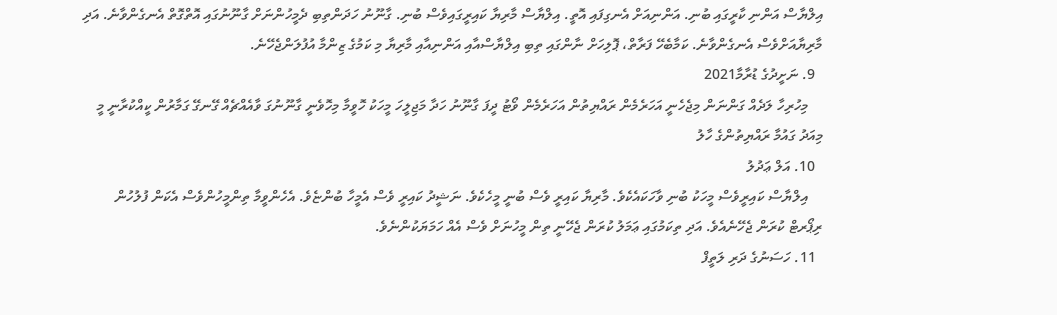އިލްޔާސް އަންނި ކާރީގައި ބުނި. އަންނިއަށް އެނގިފައި އޮތީ. އިލްޔާސް މާރިޔާ ކައިރީގައިވެސް ބުނި. ގާނޫނު ހަދަންތިބި ދެމީހުންނަށް ގާނޫނުގައި އޮތްގޮތް އެނގެންވާނެ. އަދި މާރިޔާއަށްވެސް އެނގެންވާނެ. ކަމާބެހޭ ފަރާތް، ޕޮލިހަށް ނާންގައި ތިބި އިލްޔާސްއާއި އަންނިއާއި މާރިޔާ މި ކަމުގެ ޒިންމާ އުފުލަންޖެހޭނެ.
  9. ނަށީދުގެ ޑުރާމާ2021
    މިހުރިހާ ލަދެއް ގަންނަން މިޖެހެނީ އަހަރެމެން ރައްޔިތުން އަހަރެމެން ވޯޓު ދީފަ ގާނޫނު ހަދާ މަޖިލީހަ މީހަކު ހޮވީމާ މިހޮވެނީ ގާނޫނުގަ ވާއެއްޗެއް ގޭނގޭ ގަމާރުން ކީއްކުރާނީ މީ މިއަދު ގައުމާ ރައްޔިތުންގެ ހާލު
  10. އަލް ޢަދުލު
    އިލްޔާސް ކައިރީވެސް މީހަކު ބުނި ވާހަކައެކެވެ. މާރިޔާ ކައިރީ ވެސް ބުނީ މީހެކެވެ. ނަޝީދު ކައިރީ ވެސް އެމީހާ ބުންޏެވެ. އެހެންވީމާ ތިންމީހުންވެސް އެކަން ފުލުހުން ރިޕޯރޓް ކުރަން ޖެހޭނެއެވެ. އަދި ތިކަމުގައި ޢަމަލު ކުރަން ޖެހޭނީ ތިން މީހުނަށް ވެސް އެއް ހަމަޔަކުންނެވެ.
  11. ހަސަނުގެ ދަރި ލަތީފް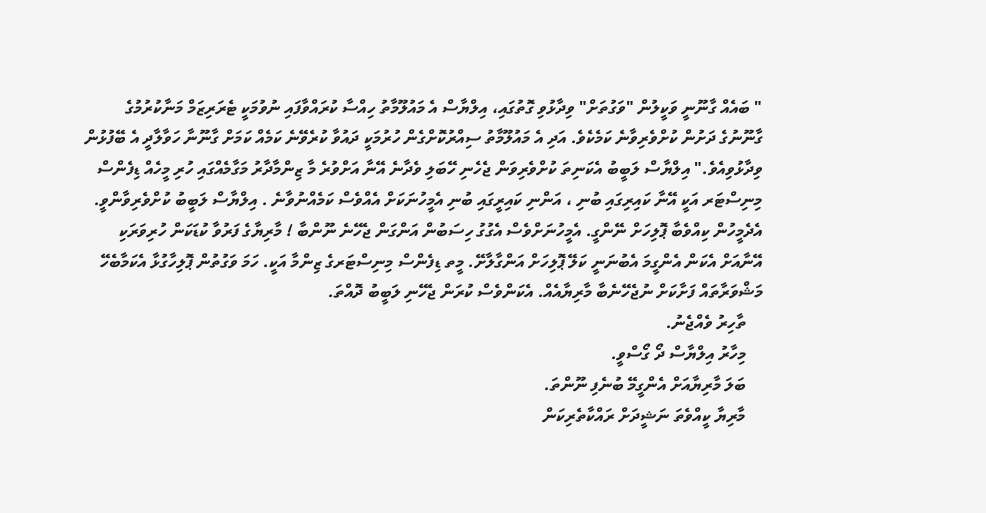" ބައެއް ގާނޫނީ ވަކީލުން "ވަގުތަށް" ވިދާޅުވި ގޮތުގައި، އިލްޔާސް އެ މައުލޫމާތު ހިއްސާ ކުރައްވާފައި ނުވުމަކީ ޓެރަރިޒަމް މަނާކުރުމުގެ ގާނޫނުގެ ދަށުން ކުށްވެރިވާނެ ކަމެކެވެ. އަދި އެ މައުލޫމާތު ސިއްރުކޮށްގެން ހުރުމަކީ ދައުވާ ކުރެވޭނެ ކަމެއް ކަމަށް ގާނޫނާ ހަވާލާދީ އެ ބޭފުޅުން ވިދާޅުވިއެވެ." އިލްޔާސް ލަބީބު އެކަނިތަ ކުށްވެރިވަން ޖެހެނި ހޭބަލި ވެދާނެ އޭނާ އަށްވުރެ މާ ޒިންމާދާރު މަގާމެއްގައި ހުރި މީހެއް ޑިފެންސް މިނިސްޓަރ އަކީ އޭނާ ކައިރިގައި ބުނި ، އަންނި ކައިރީގައި ބުނި އެމީހުނަކަށް އެއްވެސް ކަމެއްނުވާނެ . އިލްޔާސް ލަބީބު ކުށްވެރިވާންވީ. އެދެމީހުން ކިއްވެބާ ޕޮލިހަށް ނޭންގީ. އެމީހުނަށްވެސް އެގުގު ހިސަބުން އަންގަން ޖެހޭނެ ނޫންބާ ! މާރިޔާގެ ފަރުވާ ކުޑަކަން ހުރިވަރަކި އޭނާއަށް އެކަން އެންގީމަ އެބުނަނީ ކަލޭ ޕޮލިހަށް އަންގާލާށޭ. މީތ ޑިފެންސް މިނިސްޓަރގެ ޒިންމާ އަކީ. ހަމަ ވަގުތުން ޕޮލިހާގުޅާ އެކަމާބެހޭ މަޝްވަރާތައް ފަށާކަށް ނުޖެހޭނެބާ މާރިޔާއެއް. އެކަންވެސް ކުރަން ޖެހޭނި ލަބީބު ދޮއްތަ.
    ތާހިރު ވެއްޖެނު.
    މިހާރު އިލްޔާސް ދޯ ގޯސްވީ.
    ބަލަ މާރިޔާއަށް އެންގީމޭ ބުނެފި ނޫންތަ.
    މާރިޔާ ކީއްވެތަ ނަޝީދަށް ރައްކާތެރިކަން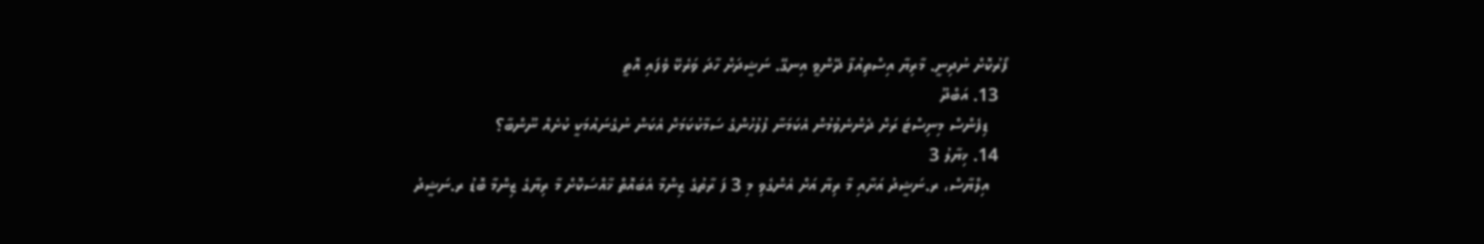ފޯރުކޮށް ނުދިނީ. މާރިޔާ އިސްތިއުފާ ދޭންވީ އިނގޭ. ނަޝީދަށް ހާދަ ވަރެކޭ ވެފައި އޮތީ
  13. އަބްދޫ
    ޑިފެންސް މިނިސްޓަ ރަށް ދެންނެވުމުން އެކަމަނާ ފުލުހުންގެ ސަމާކުކަމަށް އެކަން ނުގެނައުމަކީ ކުށެއް ނޫންބާ؟
  14. ޚިޔާލު 3
    އިލްޔާސް، ރ.ނަޝީދު އަށާއި މާ ރިޔާ އަށް އެންގެވި މި 3 ފަ ރާތުގެ ޒިންމާ އެބައޮތް ޚާއްސަކޮށް މާ ރިޔާގެ ޒިންމާ ބޮޑު ރ.ނަޝީދު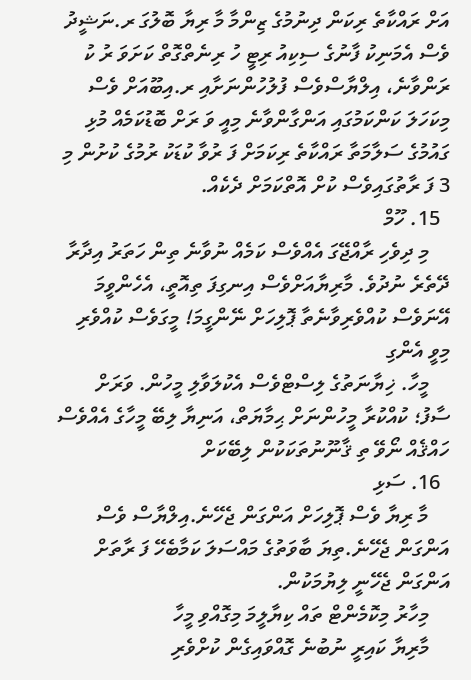އަށް ރައްކާތެ ރިކަން ދިނުމުގެ ޒިންމާ މާ ރިޔާ ބޮލުގަ ރ.ނަޝީދު ވެސް އެމަނިކު ފާނުގެ ސިކިއު ރިޓީ ހު ރިނެތްގޮތް ކަށަވަ ރު ކު ރަންވާނެ، އިލްޔާސްވެސް ފުލުހުންނަށާއި ރ.އިބޫއަށް ވެސް މިކަހަލަ ކަންކަމުގައި އަންގާންވާނެ މިއީ ވަ ރަށް ބޮޑުކަމެއް މުޅި ގައުމުގެ ސަލާމަތާ ރައްކާތެ ރިކަމަށް ފަ ރުވާ ކުޑަކު ރުމުގެ ކުށުން މި 3 ފަ ރާތުގައިވެސް ކުށް އޮތްކަމަށް ދެކެއް.
  15. ހޫމް
    މި ދިވެހި ރާއްޖޭގަ އެއްވެސް ކަމެއް ނުވާނެ ތިން ހަތަރު އިދާރާ ދޭތެރެ ނުދުވެ. މާރިޔާއަށްވެސް އިނގިފަ ތިއޮތީ، އެހެންވީމަ އޭނަވެސް ކުއްވެރިވާނެތާ ޕޮލިހަށް ނޭންގީމަ! މީގަވެސް ކުއްވެރި މިވީ އެންގި
    މީހާ. ޚިޔާނަތުގެ ލިސްޓްވެސް އެކުލަވާލި މީހުން. ވަރަށް ސާފު؛ ކުއްކުރާ މީހުންނަށް ޙިމާޔަތް، އަނިޔާ ލިބޭ މީހާގެ އެއްވެސް ހައްޤެއް ނޯވޭ ތި ޤާނޫނުތަކަކުން ލިބޭކަށް
  16. ސަޅި
    މާ ރިޔާ ވެސް ޕޮލިހަށް އަންގަން ޖެހޭނެ.އިލްޔާސް ވެސް އަންގަން ޖެހޭނެ.ތިޔަ ބާވަތުގެ މައްސަލަ ކަމާބެހޭ ފަ ރާތަށް އަންގަން ޖެހޭނީ ލިޔުމަކުން.
    މިހާރު މިކޮމެންޓް ތައް ކިޔާލީމަ މިގޮއްވި މީހާ
    މާރިޔާ ކައިރީ ނުބުނެ ގޮއްވައިގެން ކުށްވެރި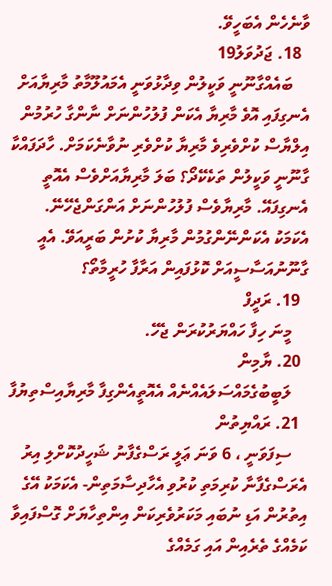ވާނެހެން އެބަހީވޭ.
  18. ޖަދުވަލު19
    ބައެއްގާނޫނީ ވަކީލުން ވިދާޅުވަނީ އެމައުލޫމާތު މާރިޔާއަށް އެނގިފައި އޮވެ މާރިޔާ އެކަން ފުލުހުންނަށް ނާންގާ ހުރުމުން އިލްޔާސް ކުށްވެރިވެ މާރިޔާ ކުށްވެރި ނުވާނެކަމަށް. ހާދަފައްކާ ގާނޫނީ ވަކީލުން ތަކެކޭދޯ؟ ބަލަ މާރިޔާއަށްވެސް އެއޮތީ އެނގިފައޭ. މާރިޔާވެސް ފުލުހުންނަށް އަންގަންޖެހޭނޭ. އެކަމަކު އެކަންނޭންގުމުން މާރިޔާ ކުށުން ބަރީއަވޭ. އެއީ ގާނޫނުއަސާސީއަށް ކޮޅުފައިން އަރާފާ ހުރީމާތޯ؟
  19. ރަދީފް
    މީނަ ހިފާ ހައްޔަރުކުރަން ޖެހޭ.
  20. ޔާމިން
    ލަބީބުގެމައްސަލައެއްނެއް އެއޮތީއެންގިފާ މާރިޔާއިސްތިޔުފާ
  21. ރައްޔިތުން
    ސިފަވަނީ ، 6 ވަނަ ޢަލީ ރަސްގެފާނު ޝަހީދުކޮށްލި އިރު އެރަސްގެފާނާ ކުރިމަތި ކުރުވި އެހާދިސާމަތިން- އެކަމަކު އޭގެ އިތުރުން އަޑި ނުބައި މަކަރުވެރިކަން އިންތިހާޔަށް ގޮސްފައިވާ ކަމެއްގެ ތެރެއިން އައި ގަމެއްގެ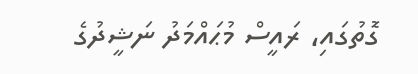ގޮތުގައި، ރައީސް މުޙައްމަދު ނަޝީދުގެ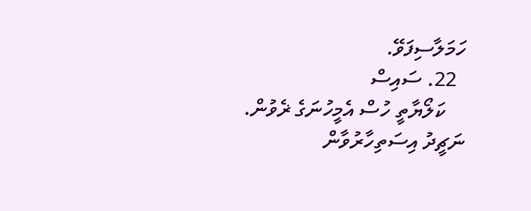ހަމަލާސިފަވޭ.
  22. ސައިސް
    ކަލޯޔާތީ ހުސް އެމީހުނަގެ ޜެވުން. ނަޗީދު އިސަތިހާރުވާން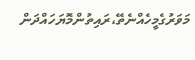މަވަރުގެމީހެއްނެތޭ،ރައިތުންމޮޔަހައްދަން